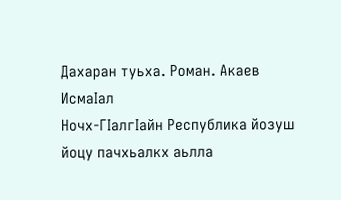Дахаран туьха. Роман. Акаев ИсмаIал
Ночх-ГIалгIайн Республика йозуш йоцу пачхьалкх аьлла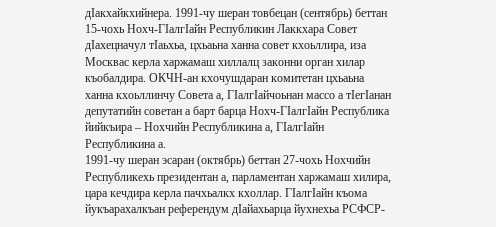дIакхайкхийнера. 1991-чу шеран товбецан (сентябрь) беттан 15-чохь Нохч-ГIалгIайн Республикин Лаккхара Совет дIахецначул тIаьхьа, цхьаьна ханна совет кхоьллира, иза Москвас керла харжамаш хиллалц законни орган хилар къобалдира. ОКЧН-ан кхочушдаран комитетан цхьаьна ханна кхоьллинчу Совета а, ГIалгIайчоьнан массо а тIегIанан депутатийн советан а барт барца Нохч-ГIалгIайн Республика йийкъира – Нохчийн Республикина а, ГIалгIайн Республикина а.
1991-чу шеран эсаран (октябрь) беттан 27-чохь Нохчийн Республикехь президентан а, парламентан харжамаш хилира, цара кечдира керла пачхьалкх кхоллар. ГIалгIайн къома йукъарахалкъан референдум дIайахьарца йухнехьа РСФСР-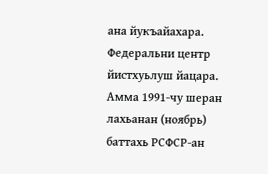ана йукъайахара. Федеральни центр йистхуьлуш йацара. Амма 1991-чу шеран лахьанан (ноябрь) баттахь РСФСР-ан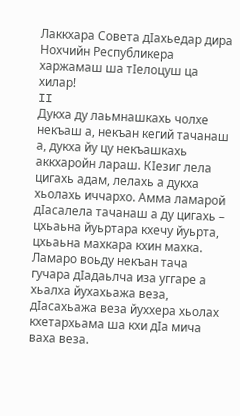Лаккхара Совета дIахьедар дира Нохчийн Республикера харжамаш ша тIелоцуш ца хилар!
II
Дукха ду лаьмнашкахь чолхе некъаш а, некъан кегий тачанаш а, дукха йу цу некъашкахь аккхаройн лараш. КIезиг лела цигахь адам, лелахь а дукха хьолахь иччархо. Амма ламарой дIасалела тачанаш а ду цигахь – цхьаьна йуьртара кхечу йуьрта, цхьаьна махкара кхин махка. Ламаро воьду некъан тача гучара дIадаьлча иза уггаре а хьалха йухахьажа веза, дIасахьажа веза йуххера хьолах кхетархьама ша кхи дIа мича ваха веза.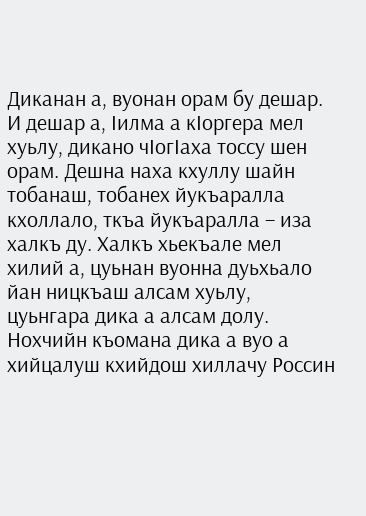Диканан а, вуонан орам бу дешар. И дешар а, Iилма а кIоргера мел хуьлу, дикано чIогIаха тоссу шен орам. Дешна наха кхуллу шайн тобанаш, тобанех йукъаралла кхоллало, ткъа йукъаралла – иза халкъ ду. Халкъ хьекъале мел хилий а, цуьнан вуонна дуьхьало йан ницкъаш алсам хуьлу, цуьнгара дика а алсам долу. Нохчийн къомана дика а вуо а хийцалуш кхийдош хиллачу Россин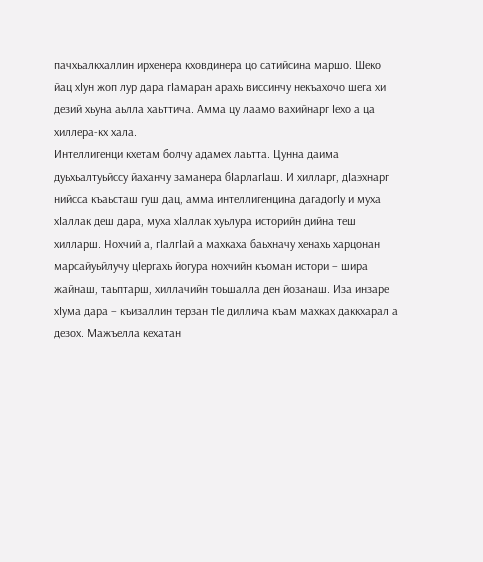пачхьалкхаллин ирхенера кховдинера цо сатийсина маршо. Шеко йац хIун жоп лур дара гIамаран арахь виссинчу некъахочо шега хи дезий хьуна аьлла хаьттича. Амма цу лаамо вахийнарг Iехо а ца хиллера-кх хала.
Интеллигенци кхетам болчу адамех лаьтта. Цунна даима дуьхьалтуьйссу йаханчу заманера бIарлагIаш. И хилларг, дIаэхнарг нийсса къаьсташ гуш дац, амма интеллигенцина дагадогIу и муха хIаллак деш дара, муха хIаллак хуьлура историйн дийна теш хилларш. Нохчий а, гIалгIай а махкаха баьхначу хенахь харцонан марсайуьйлучу цIергахь йогура нохчийн къоман истори – шира жайнаш, таьптарш, хиллачийн тоьшалла ден йозанаш. Иза инзаре хIума дара – къизаллин терзан тIе диллича къам махках даккхарал а дезох. Мажъелла кехатан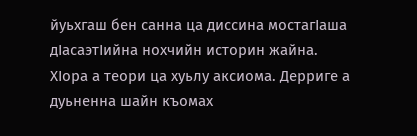йуьхгаш бен санна ца диссина мостагIаша дIасаэтIийна нохчийн историн жайна.
ХIора а теори ца хуьлу аксиома. Дерриге а дуьненна шайн къомах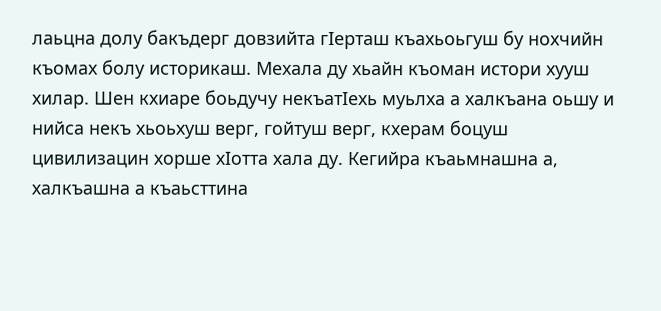лаьцна долу бакъдерг довзийта гIерташ къахьоьгуш бу нохчийн къомах болу историкаш. Мехала ду хьайн къоман истори хууш хилар. Шен кхиаре боьдучу некъатIехь муьлха а халкъана оьшу и нийса некъ хьоьхуш верг, гойтуш верг, кхерам боцуш цивилизацин хорше хIотта хала ду. Кегийра къаьмнашна а, халкъашна а къаьсттина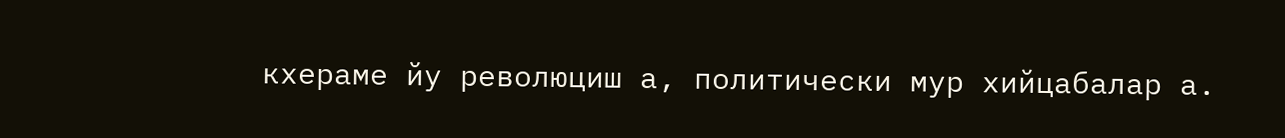кхераме йу революциш а, политически мур хийцабалар а.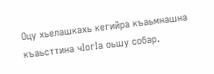Оцу хьелашкахь кегийра къаьмнашна къаьсттина чIогIа оьшу собар.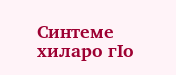Синтеме хиларо гIо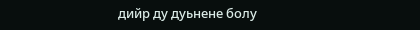дийр ду дуьнене болу